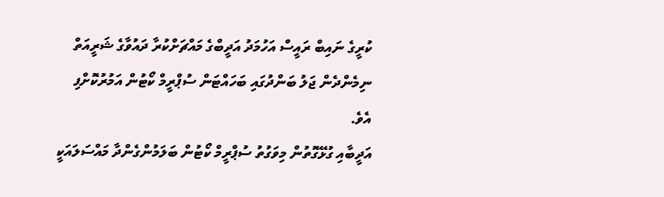ކުރީގެ ނައިބް ރައީސް އަހުމަދު އަދީބްގެ މައްޗަށްކުރާ ދައުވާގެ ޝަރީއަތް ނިމެންދެން ޖަލު ބަންދުގައި ބަހައްޓަން ސުޕްރީމް ކޯޓުން އަމުރުކޮށްފި އެވެ.
އަދީބާއި ގުޅޭގޮތުން މިވަގުތު ސުޕްރީމް ކޯޓުން ބަލަމުންގެންދާ މައްސަލައަކީ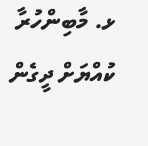ޅ. މާބިންހުރާ ކުއްޔަށް ދީގެން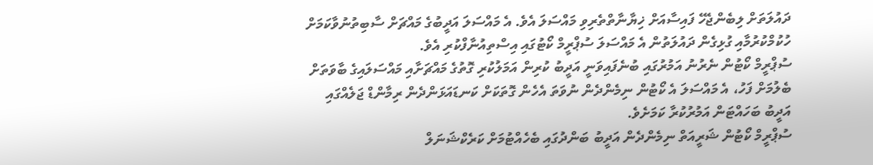ދައުލަތަށް ލިބެންޖެހޭ ފައިސާއަށް ޚިޔާނާތްތެރިވި މައްސަލަ އެވެ. އެ މައްސަލަ އަދީބުގެ މައްޗަށް ސާބިތުނުވާކަމަށް ހުކުމްކުރުމާއި ގުޅިގެން ދައުލަތުން އެ މައްސަލަ ސުޕްރީމް ކޯޓުގައި އިސްތިއުނާފްކުރި އެވެ.
ސުޕްރީމް ކޯޓުން ނެރުނު އަމުރުގައި ބުނެފައިވަނީ އަދީބު ކުރިން އަމަލުކުރި ގޮތުގެ މައްޗަށާއި މައްސަލައިގެ ބާވަތަށް ބެލުމަށް ފަހު، އެ މައްސަލަ އެ ކޯޓުން ނިމެންދެން ނުވަތަ އެހެން ގޮތަކަށް ކަނޑައަޅަންދެން ރިމާންޑް ޖަލެއްގައި އަދީބު ބަހައްޓަން އަމުރުކުރާ ކަމަށެވެ.
ސުޕްރީމް ކޯޓުން ޝަރީއަތް ނިމެންދެން އަދީބު ބަންދުގައި ބެހެއްޓުމަށް ކަރެކްޝަނަލް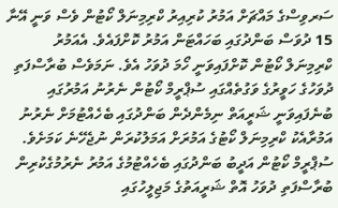ސަރވިސްގެ މައްޗަށް އަމުރު ކުރިއިރު ކްރިމިނަލް ކޯޓުން ވެސް ވަނީ އޭނާ 15 ދުވަސް ބަންދުގައި ބަހައްޓަން އަމުރު ކޮށްފައެވެ. އެއަމުރު ކްރިމިނަލް ކޯޓުން ކޮށްފައިވަނީ ހޯމަ ދުވަހު އެވެ. ނަމަވެސް ބުރާސްފަތި ދުވަހުގެ ހަވީރުގެ ވަގުތެއްގައި ސުޕްރީމް ކޯޓުން ނެރުނު އަމުރުގައި ބުނެފައިވަނީ ޝަރީއަތް ނިމެންދެން ބަންދުގައި ބެހެއްޓުމަށް ނެރުނު އަމުރާއެކު ކްރިމިނަލް ކޯޓުގެ އަމުރަށް އަމަލުކުރަން ނުޖެހޭނެ ކަމަށެވެ.
ސުޕްރީމް ކޯޓުން އަދީބު ބަންދުގައި ބެހެއްޓުމުގެ އަމުރު ނެރުމުގެކުރިން ބުރާސްފަތި ދުވަހު އޮތް ޝަރީއަތުގެ މަޖިލީހުގައި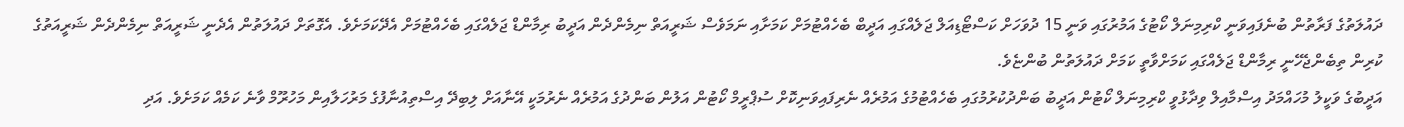ދައުލަތުގެ ފަރާތުން ބުނެފައިވަނީ ކްރިމިނަލް ކޯޓުގެ އަމުރުގައި ވަނީ 15 ދުވަހަށް ކަސްޓޯޑިއަލް ޖަލެއްގައި އަދީބް ބެހެއްޓުމަށް ކަމަށާއި ނަމަވެސް ޝަރީއަތް ނިމެންދެން އަދީބު ރިމާންޑް ޖަލެއްގައި ބެހެއްޓުމަށް އެދޭކަމަށެވެ. އެގޮތަށް ދައުލަތުން އެދެނީ ޝަރީއަތް ނިމެންދެން ޝަރީއަތުގެ ކުރިން ތިބެންޖެހޭނީ ރިމާންޑް ޖަލެއްގައި ކަމަށްވާތީ ކަމަށް ދައުލަތުން ބުންޏެވެ.
އަދީބުގެ ވަކީލު މުހައްމަދު އިސްމާއިލް ވިދާޅުވީ ކްރިމިނަލް ކޯޓުން އަދީބު ބަންދުކުރުމުގައި ބެހެއްޓުމުގެ އަމުރެއް ނެރިފައިވަނިކޮށް ސުޕްރީމް ކޯޓުން އަލުން ބަންދުގެ އަމުރެއް ނެރުމަކީ އޭނާއަށް ލިބިދޭ އިސްތިއުނާފުގެ މަރުހަލާއިން މަހުރޫމް ވާނެ ކަމެއް ކަމަށެވެ. އަދި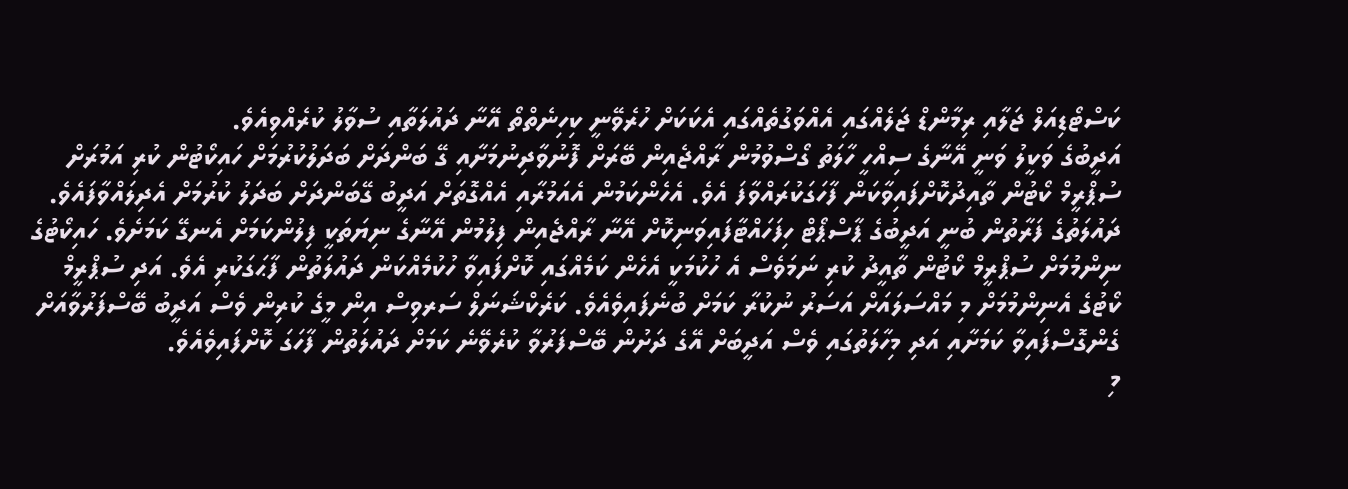ކަސްޓޯޑިއަލް ޖަލާއި ރިމާންޑް ޖަލެއްގައި އެއްވަގުތެއްގައި އެކަކަށް ހުރެވޭނީ ކިހިނެތްތޯ އޭނާ ދައުލަތާއި ސުވާލު ކުރެއްވިއެވެ.
އަދީބުގެ ވަކީލު ވަނީ އޭނާގެ ސިއްހީ ހާލަތު ގޯސްވުމުން ރާއްޖެއިން ބޭރަށް ފޮނުވާދިނުމަށާއި ގޭ ބަންދަށް ބަދަލުކުރުމަށް ހައިކޯޓުން ކުރި އަމުރަށް ސުޕްރީމް ކޯޓުން ތާއިދުކޮށްފައިވާކަން ފާހަގަކުރައްވާފަ އެވެ. އެހެންކަމުން އެއަމުރާއި އެއްގޮތަށް އަދީބު ގޭބަންދަށް ބަދަލު ކުރުމަށް އެދިލައްވާފައެވެ.
ދައުލަތުގެ ފަރާތުން ބުނީ އަދީބުގެ ޕާސްޕޯޓް ހިފަހައްޓާފައިވަނިކޮށް އޭނާ ރާއްޖެއިން ފިލުމުން އޭނާގެ ނިޔަތަކީ ފިލުންކަމަށް އެނގޭ ކަމަށެވެ. ހައިކޯޓުގެ ނިންމުމަށް ސުޕްރީމް ކޯޓުން ތާއީދު ކުރި ނަމަވެސް އެ ހުކުމަކީ އެހެން ކަމެއްގައި ކޮށްފައިވާ ހުކުމެއްކަން ދައުލަތުން ފާޙަގަކުރި އެވެ. އަދި ސުޕްރީމް ކޯޓުގެ އެނިންމުމަށް މި މައްސަލައަށް އަސަރު ނުކުރާ ކަމަށް ބުނެފައިވެއެވެ. ކަރެކްޝަނަލް ސަރވިސް އިން މީގެ ކުރިން ވެސް އަދީބު ބޭސްފަރުވާއަށް ގެންގޮސްފައިވާ ކަމަށާއި އަދި މިހާލަތުގައި ވެސް އަދީބަށް އޭގެ ދަށުން ބޭސްފަރުވާ ކުރެވޭނެ ކަމަށް ދައުލަތުން ފާހަގަ ކޮށްފައިވެއެވެ.
މި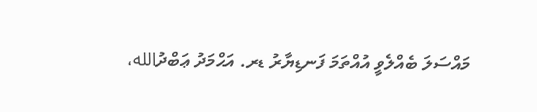މައްސަލަ ބެއްލެވީ އުއްތަމަ ފަނޑިޔާރު ޑރ. އަޙްމަދު ޢަބްދުالله،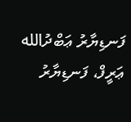ފަނޑިޔާރު ޢަބްދުالله ޢަރީފް، ފަނޑިޔާރު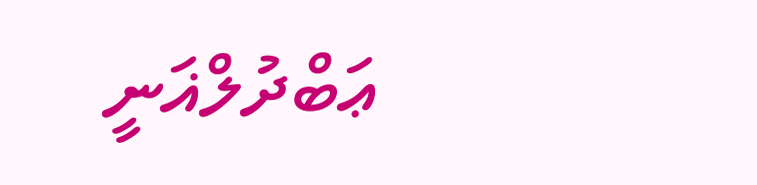ޢަބްދުލްޣަނީ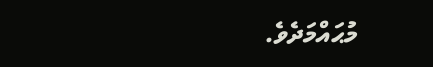މުޙައްމަދެވެ.